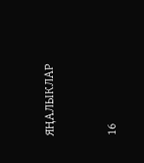ЯҢАЛЫКЛАР


16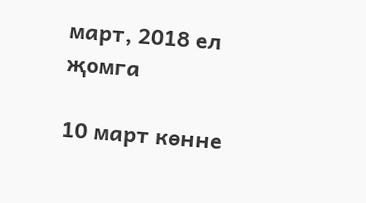март, 2018 ел
җомга

10 март көнне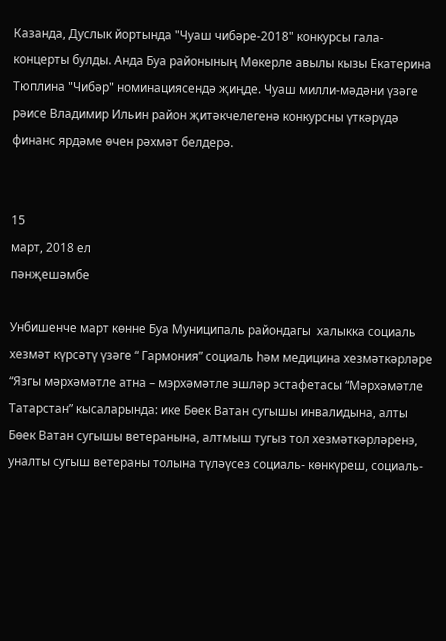Казанда, Дуслык йортында "Чуаш чибәре-2018" конкурсы гала-концерты булды. Анда Буа районының Мөкерле авылы кызы Екатерина Тюплина "Чибәр" номинациясендә җиңде. Чуаш милли-мәдәни үзәге рәисе Владимир Ильин район җитәкчелегенә конкурсны үткәрүдә финанс ярдәме өчен рәхмәт белдерә.


15
март, 2018 ел
пәнҗешәмбе

Унбишенче март көнне Буа Муниципаль райондагы  халыкка социаль хезмәт күрсәтү үзәге “ Гармония” социаль hәм медицина хезмәткәрләре “Язгы мәрхәмәтле атна – мэрхәмәтле эшләр эстафетасы “Мәрхәмәтле Татарстан” кысаларында: ике Бөек Ватан сугышы инвалидына, алты Бөек Ватан сугышы ветеранына, алтмыш тугыз тол хезмәткәрләренэ, уналты сугыш ветераны толына түләүсез социаль- көнкүреш, социаль-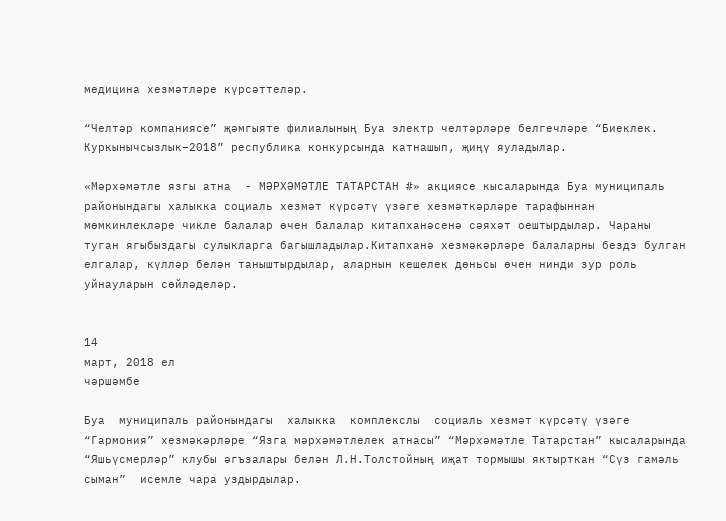медицина хезмәтләре күрсәттеләр.

“Челтәр компаниясе” җәмгыяте филиалының Буа электр челтәрләре белгечләре “Биеклек. Куркынычсызлык–2018” республика конкурсында катнашып, җиңү яуладылар.

«Мәрхәмәтле язгы атна  - МӘРХӘМӘТЛЕ ТАТАРСТАН #» акциясе кысаларында Буа муниципаль районындагы халыкка социаль хезмәт күрсәтү үзәге хезмәткәрләре тарафыннан мөмкинлекләре чикле балалар өчен балалар китапханәсенә сәяхәт оештырдылар. Чараны туган ягыбыздагы сулыкларга багышладылар.Китапханә хезмәкәрләре балаларны бездэ булган елгалар, күлләр белән таныштырдылар, аларнын кешелек дөньсы өчен нинди зур роль уйнауларын сөйләделәр.


14
март, 2018 ел
чәршәмбе

Буа  муниципаль районындагы  халыкка  комплекслы  социаль хезмәт күрсәтү үзәге “Гармония” хезмәкәрләре “Язга мәрхәмәтлелек атнасы” “Мәрхәмәтле Татарстан” кысаларында “Яшьүсмерләр” клубы әгъзалары белән Л.Н.Толстойның иҗат тормышы яктырткан “Сүз гамәль сыман”  исемле чара уздырдылар.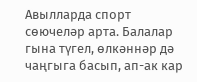Авылларда спорт сөючеләр арта. Балалар гына түгел, өлкәннәр дә чаңгыга басып, ап-ак кар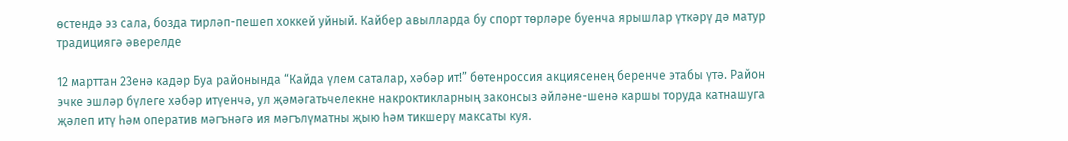өстендә эз сала, бозда тирләп-пешеп хоккей уйный. Кайбер авылларда бу спорт төрләре буенча ярышлар үткәрү дә матур традициягә әверелде

12 марттан 23енә кадәр Буа районында “Кайда үлем саталар, хәбәр ит!” бөтенроссия акциясенең беренче этабы үтә. Район эчке эшләр бүлеге хәбәр итүенчә, ул җәмәгатьчелекне накроктикларның законсыз әйләне-шенә каршы торуда катнашуга җәлеп итү һәм оператив мәгънәгә ия мәгълүматны җыю һәм тикшерү максаты куя.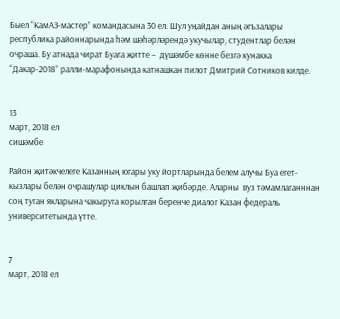Быел “КамАЗ-мастер” командасына 30 ел. Шул уңайдан аның әгъзалары республика районнарында һәм шәһәрләрендә укучылар, студентлар белән очраша. Бу атнада чират Буага җитте –  дүшәмбе көнне безгә кунакка  “Дакар-2018” ралли-марафонында катнашкан пилот Дмитрий Сотников килде.


13
март, 2018 ел
сишәмбе

Район җитәкчелеге Казанның югары уку йортларында белем алучы Буа егет-кызлары белән очрашулар циклын башлап җибәрде. Аларны  вуз тәмамлаганннан соң туган якларына чакыруга корылган беренче диалог Казан федераль университетында үтте.


7
март, 2018 ел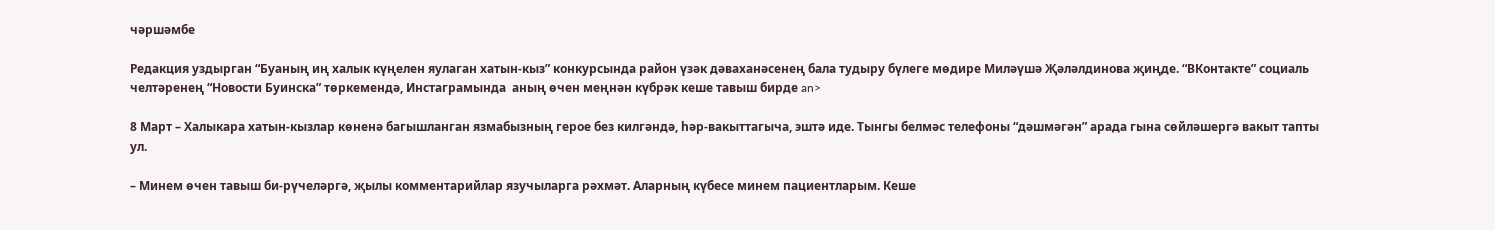чәршәмбе

Редакция уздырган “Буаның иң халык күңелен яулаган хатын-кыз” конкурсында район үзәк дәваханәсенең бала тудыру бүлеге мөдире Миләүшә Җәләлдинова җиңде. “ВКонтакте” социаль челтәренең “Новости Буинска” төркемендә, Инстаграмында  аның өчен меңнән күбрәк кеше тавыш бирде an>

8 Март – Халыкара хатын-кызлар көненә багышланган язмабызның герое без килгәндә, һәр-вакыттагыча, эштә иде. Тынгы белмәс телефоны “дәшмәгән” арада гына сөйләшергә вакыт тапты ул.

– Минем өчен тавыш би-рүчеләргә, җылы комментарийлар язучыларга рәхмәт. Аларның күбесе минем пациентларым. Кеше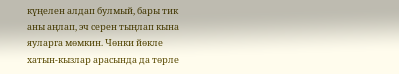күңелен алдап булмый, бары тик аны аңлап, эч серен тыңлап кына яуларга мөмкин. Чөнки йөкле хатын-кызлар арасында да төрле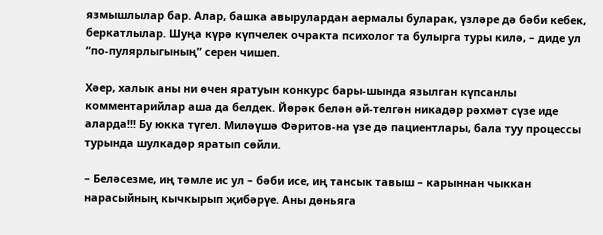язмышлылар бар. Алар, башка авырулардан аермалы буларак, үзләре дә бәби кебек, беркатлылар. Шуңа күрә күпчелек очракта психолог та булырга туры килә, – диде ул “по-пулярлыгының” серен чишеп.

Хәер, халык аны ни өчен яратуын конкурс бары-шында язылган күпсанлы комментарийлар аша да белдек. Йөрәк белән әй-телгән никадәр рәхмәт сүзе иде аларда!!! Бу юкка түгел. Миләүшә Фәритов-на үзе дә пациентлары, бала туу процессы турында шулкадәр яратып сөйли.

– Беләсезме, иң тәмле ис ул – бәби исе, иң тансык тавыш – карыннан чыккан нарасыйның кычкырып җибәрүе. Аны дөньяга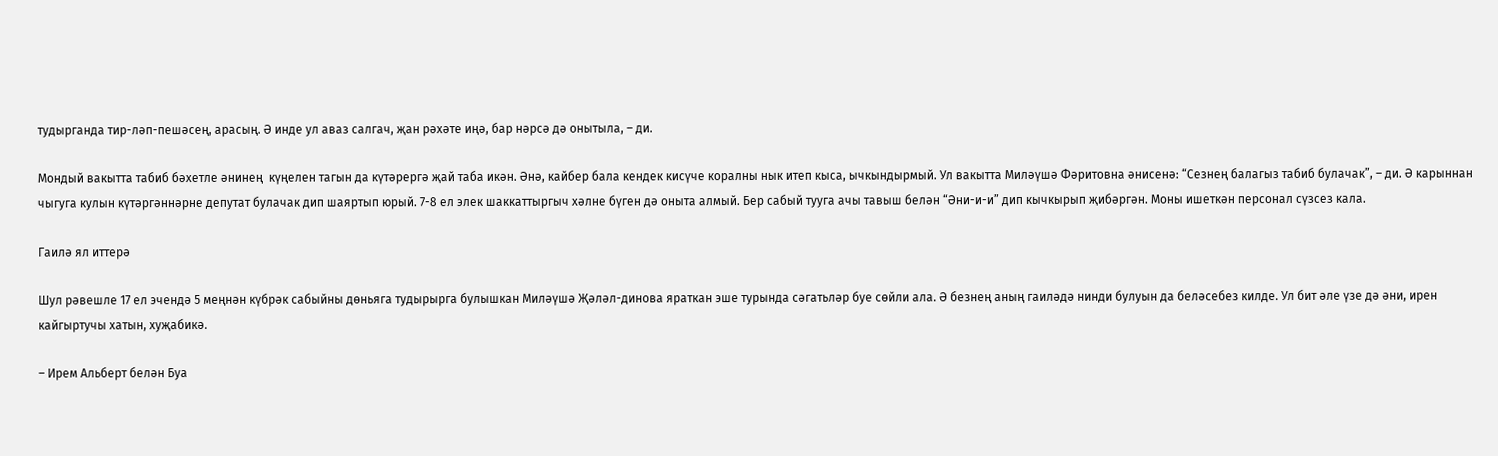тудырганда тир-ләп-пешәсең, арасың. Ә инде ул аваз салгач, җан рәхәте иңә, бар нәрсә дә онытыла, – ди.

Мондый вакытта табиб бәхетле әнинең  күңелен тагын да күтәрергә җай таба икән. Әнә, кайбер бала кендек кисүче коралны нык итеп кыса, ычкындырмый. Ул вакытта Миләүшә Фәритовна әнисенә: “Сезнең балагыз табиб булачак”, – ди. Ә карыннан чыгуга кулын күтәргәннәрне депутат булачак дип шаяртып юрый. 7-8 ел элек шаккаттыргыч хәлне бүген дә оныта алмый. Бер сабый тууга ачы тавыш белән “Әни-и-и” дип кычкырып җибәргән. Моны ишеткән персонал сүзсез кала.

Гаилә ял иттерә

Шул рәвешле 17 ел эчендә 5 меңнән күбрәк сабыйны дөньяга тудырырга булышкан Миләүшә Җәләл-динова яраткан эше турында сәгатьләр буе сөйли ала. Ә безнең аның гаиләдә нинди булуын да беләсебез килде. Ул бит әле үзе дә әни, ирен кайгыртучы хатын, хуҗабикә.

– Ирем Альберт белән Буа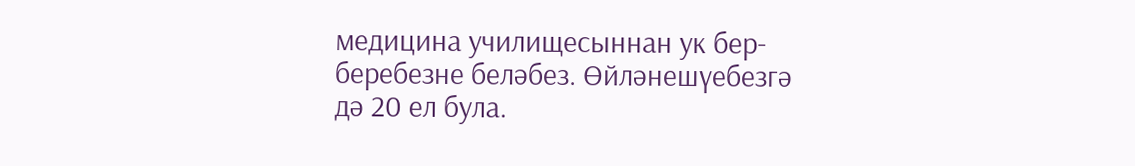медицина училищесыннан ук бер-беребезне беләбез. Өйләнешүебезгә дә 20 ел була.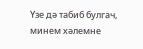Үзе дә табиб булгач, минем хәлемне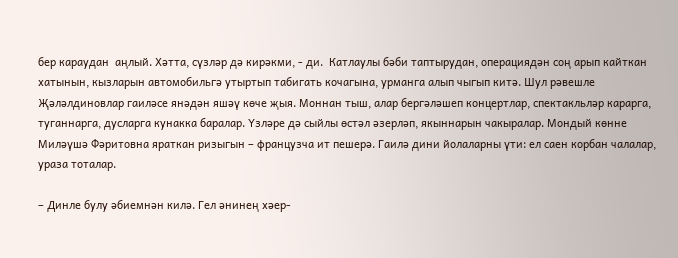бер караудан  аңлый. Хәтта, сүзләр дә кирәкми, - ди.  Катлаулы бәби таптырудан, операциядән соң арып кайткан хатынын, кызларын автомобильгә утыртып табигать кочагына, урманга алып чыгып китә. Шул рәвешле Җәләлдиновлар гаиләсе янәдән яшәү көче җыя. Моннан тыш, алар бергәләшеп концертлар, спектакльләр карарга, туганнарга, дусларга кунакка баралар. Үзләре дә сыйлы өстәл әзерләп, якыннарын чакыралар. Мондый көнне Миләүшә Фәритовна яраткан ризыгын – французча ит пешерә. Гаилә дини йолаларны үти: ел саен корбан чалалар, ураза тоталар.

– Динле булу әбиемнән килә. Гел әнинең хәер-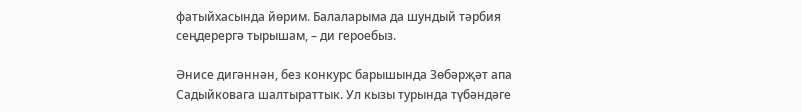фатыйхасында йөрим. Балаларыма да шундый тәрбия сеңдерергә тырышам, – ди героебыз.

Әнисе дигәннән, без конкурс барышында Зөбәрҗәт апа Садыйковага шалтыраттык. Ул кызы турында түбәндәге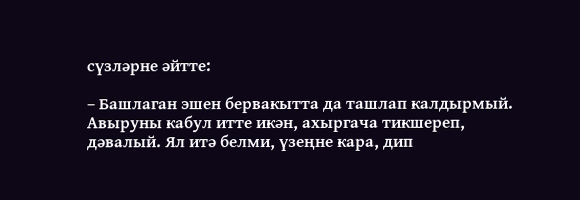сүзләрне әйтте:

– Башлаган эшен бервакытта да ташлап калдырмый. Авыруны кабул итте икән, ахыргача тикшереп, дәвалый. Ял итә белми, үзеңне кара, дип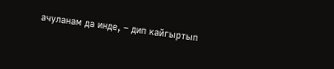ачуланам да инде, – дип кайгыртып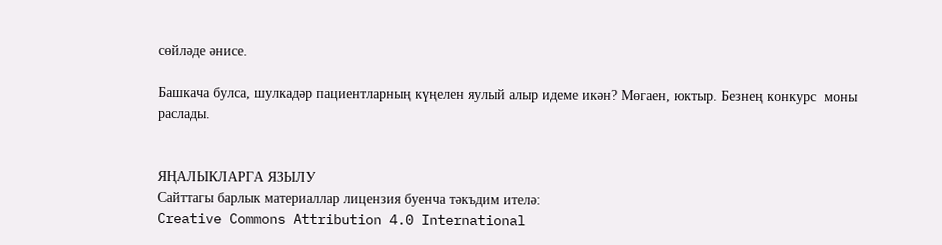сөйләде әнисе.

Башкача булса, шулкадәр пациентларның күңелен яулый алыр идеме икән? Мөгаен, юктыр. Безнең конкурс  моны раслады.


ЯҢАЛЫКЛАРГА ЯЗЫЛУ
Сайттагы барлык материаллар лицензия буенча тәкъдим ителә:
Creative Commons Attribution 4.0 International